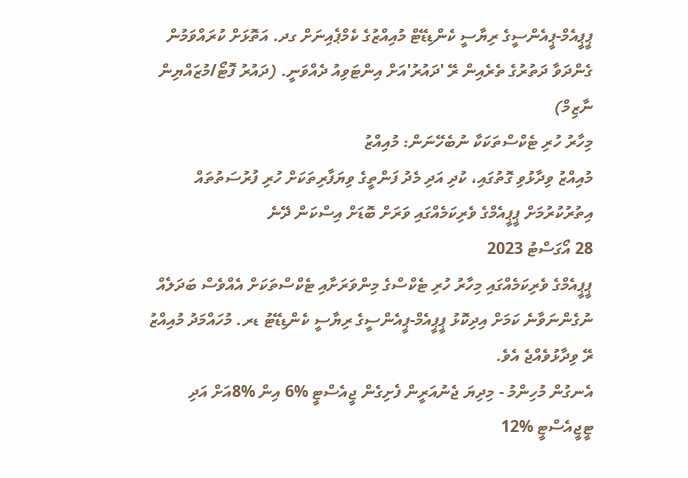ޕީޕީއެމް-ޕީއެންސީގެ ރިޔާސީ ކެންޑިޑޭޓް މުއިއްޒުގެ ކެމްޕެއިނަށް ގދ. އަތޮޅަށް ކުރައްވަމުން ގެންދަވާ ދަތުރުގެ ތެރެއިން ރޭ 'ދައުރު'އަށް އިންޓަވިއު ދެއްވަނީ. (ދައުރު ފޮޓޯ/މުޒައްޔިން ނާޒިމް)
މިހާރު ހުރި ޓެކްސްތަކަކާ ނުބެހޭނަން: މުއިއްޒު
މުއިއްޒު ވިދާޅުވި ގޮތުގައި، ކުދި އަދި މެދު ފަންތީގެ ވިޔަފާރިތަކަށް ހުރި ފުރުސަތުތައް އިތުރުކުރުމަށް ޕީޕީއެމްގެ ވެރިކަމެއްގައި ވަރަށް ބޮޑަށް އިސްކަން ދޭނެ
28 އޯގަސްޓު 2023
ޕީޕީއެމްގެ ވެރިކަމެއްގައި މިހާރު ހުރި ޓެކްސްގެ މިންވަރަށާއި ޓެކްސްތަކަށް އެއްވެސް ބަދަލެއް ނުގެންނަވާނެ ކަމަށް އިދިކޮޅު ޕީޕީއެމް-ޕީއެންސީގެ ރިޔާސީ ކެންޑިޑޭޓު ޑރ. މުހައްމަދު މުއިއްޒު ރޭ ވިދާޅުވެއްޖެ އެވެ.
އެނގުން މުހިންމު - މިދިޔަ ޖެނުއަރީން ފެށިގެން ޖީއެސްޓީ %6 އިން %8އަށް އަދި ޓީޖީއެސްޓީ %12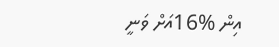އިން %16އަށް ވަނީ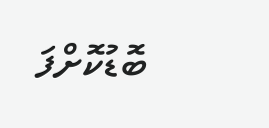ބޮޑުކޮށްފަ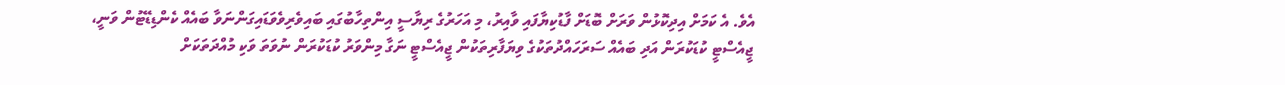އެވެ. އެ ކަމަށް އިދިކޮޅުން ވަރަށް ބޮޑަށް ފާޑުކިޔާފައި ވާއިރު، މި އަހަރުގެ ރިޔާސީ އިންތިހާބުގައި ބައިވެރިވެވަޑައިގަންނަވާ ބައެއް ކެންޑިޑޭޓުން ވަނީ، ޖީއެސްޓީ ކުޑަކުރަން އަދި ބައެއް ސަރަހައްދުތަކުގެ ވިޔަފާރިތަކުން ޖީއެސްޓީ ނަގާ މިންވަރު ކުޑަކުރަން ނުވަތަ ވަކި މުއްދަތަކަށް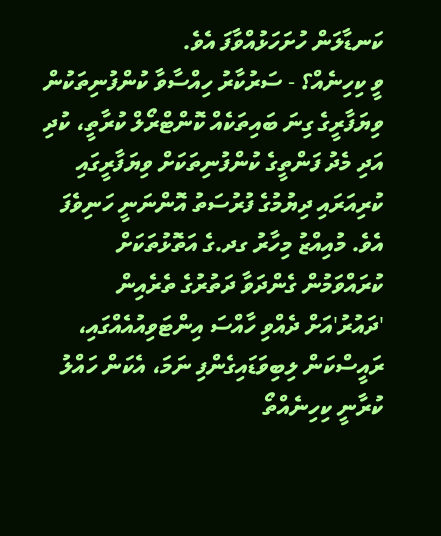ކަނޑާލަން ހުށަހަޅުއްވާފަ އެވެ.
ވީ ކިހިނެއް؟ - ސަރުކާރު ހިއްސާވާ ކުންފުނިތަކުން ވިޔަފާރީގެ ގިނަ ބައިތަކެއް ކޮންޓްރޯލް ކުރާތީ، ކުދި އަދި މެދު ފަންތީގެ ކުންފުނިތަކަށް ވިޔަފާރީގައި ކުރިއަރައި ދިޔުމުގެ ފުރުސަތު އޮންނަނީ ހަނިވެފަ އެވެ. މުއިއްޒު މިހާރު ގދ.ގެ އަތޮޅުތަކަށް ކުރައްވަމުން ގެންދަވާ ދަތުރުގެ ތެރެއިން 'ދައުރު'އަށް ދެއްވި ހާއްސަ އިންޓަވިއުއެއްގައި، ރައީސްކަން ލިބިވަޑައިގެންފި ނަމަ، އެކަން ހައްލު ކުރާނީ ކިހިނެއްތޯ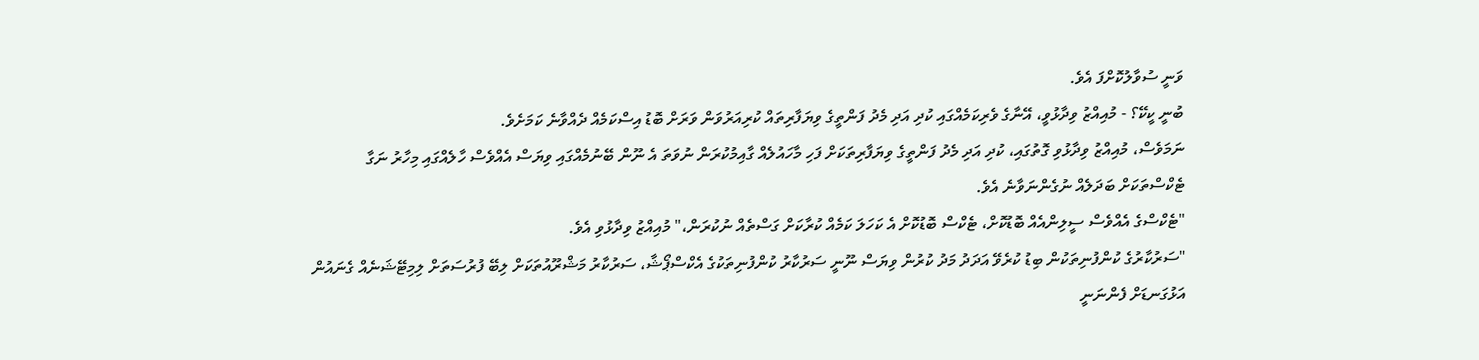ވަނީ ސުވާލުކޮށްފަ އެވެ.
ބުނީ ކީކޭ؟ - މުއިއްޒު ވިދާޅުވީ، އޭނާގެ ވެރިކަމެއްގައި ކުދި އަދި މެދު ފަންތީގެ ވިޔަފާރިތައް ކުރިއަރުވަން ވަރަށް ބޮޑު އިސްކަމެއް ދެއްވާނެ ކަމަށެވެ.
ނަމަވެސް، މުއިއްޒު ވިދާޅުވި ގޮތުގައި، ކުދި އަދި މެދު ފަންތީގެ ވިޔަފާރިތަކަށް ފަހި މާހައުލެއް ގާއިމުކުރަން ނުވަތަ އެ ނޫން ބޭނުމެއްގައި ވިޔަސް އެއްވެސް ހާލެއްގައި މިހާރު ނަގާ ޓެކްސްތަކަށް ބަދަލެއް ނުގެންނަވާނެ އެވެ.
"ޓެކްސްގެ އެއްވެސް ސީލިންއެއް ބޮޑުކޮށް، ޓެކްސް ބޮޑުކޮށް އެ ކަހަލަ ކަމެއް ކުރާކަށް ގަސްތެއް ނުކުރަން،" މުއިއްޒު ވިދާޅުވި އެވެ.
"ސަރުކާރުގެ ކުންފުނިތަކުން ބިޑު ކުރެވޭ އަދަދު މަދު ކުރުން ވިޔަސް ނޫނީ ސަރުކާރު ކުންފުނިތަކުގެ އެކްސްޕޯޝާ، ސަރުކާރު މަޝްރޫއުތަކަށް ލިބޭ ފުރުސަތަށް ލިމިޓޭޝަނެއް ގެނައުން އަޅުގަނޑަށް ފެންނަނީ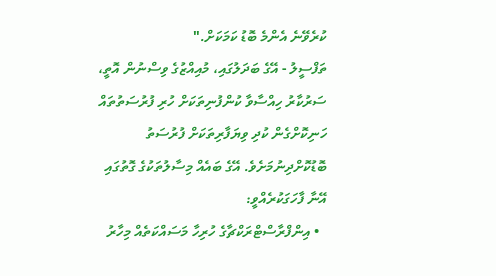ކުރެވޭނެ އެންމެ ބޮޑު ކަމަކަށް."
ތަފްސީލު - އޭގެ ބަދަލުގައި، މުއިއްޒުގެ ވިސްނުން އޮތީ، ސަރުކާރު ހިއްސާވާ ކުންފުނިތަކަށް ހުރި ފުރުސަތުތައް ހަނިކޮށްގެން ކުދި ވިޔަފާރިތަކަށް ފުރުސަތު ބޮޑުކޮށްދިނުމަށެވެ. އޭގެ ބައެއް މިސާލުތަކުގެ ގޮތުގައި އޭނާ ފާހަގަކުރެއްވީ:
  • އިންފްރާސްޓްރަކްޗާގެ ހުރިހާ މަސައްކަތެއް މިހާރު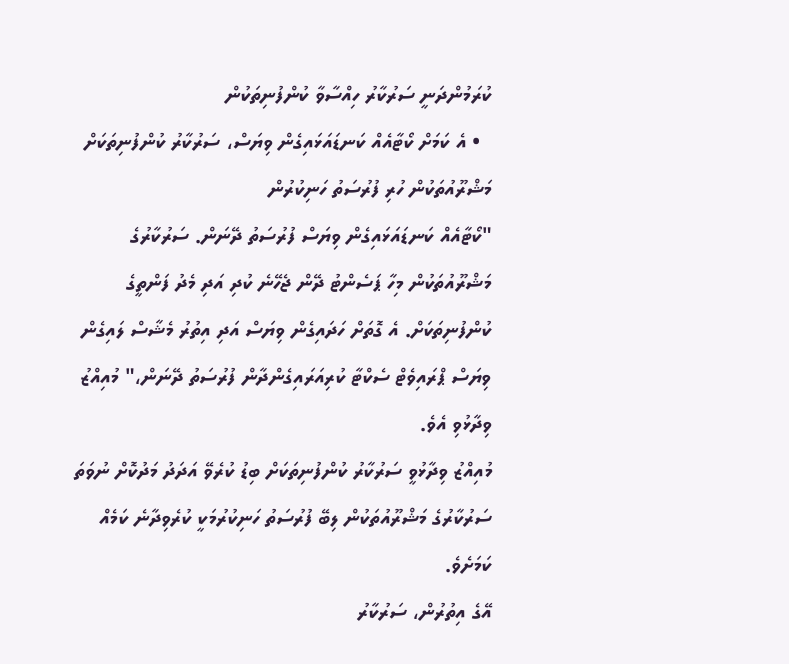ކުރަމުންދަނީ ސަރުކާރު ހިއްސާވާ ކުންފުނިތަކުން
  • އެ ކަމަށް ކޯޓާއެއް ކަނޑައަޅައިގެން ވިޔަސް، ސަރުކާރު ކުންފުނިތަކަށް މަޝްރޫއުތަކުން ހުރި ފުރުސަތު ހަނިކުރުން
"ކޯޓާއެއް ކަނޑައަޅައިގެން ވިޔަސް ފުރުސަތު ދޭނަން. ސަރުކާރުގެ މަޝްރޫއުތަކުން މިހާ ޕަސެންޓު ދޭން ޖެހޭނެ ކުދި އަދި މެދު ފަންތީގެ ކުންފުނިތަކަށް. އެ ގޮތަށް ހަދައިގެން ވިޔަސް އަދި އިތުރު މެޝާސް ލައިގެން ވިޔަސް ޕްރައިވެޓް ސެކްޓާ ކުރިއަރައިގެންދާން ފުރުސަތު ދޭނަން،" މުއިއްޒު ވިދާޅުވި އެވެ.
މުއިއްޒު ވިދާޅުވީ ސަރުކާރު ކުންފުނިތަކަށް ބިޑު ކުރެވޭ އަދަދު މަދުކޮށް ނުވަތަ ސަރުކާރުގެ މަޝްރޫއުތަކުން ލިބޭ ފުރުސަތު ހަނިކުރުމަކީ ކުރެވިދާނެ ކަމެއް ކަމަށެވެ.
އޭގެ އިތުރުން، ސަރުކާރު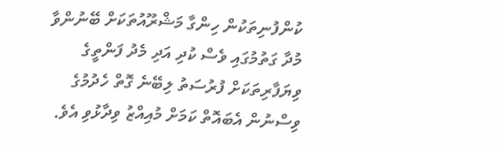ކުންފުނިތަކުން ހިންގާ މަޝްރޫއުތަކަށް ބޭނުންވާ މުދާ ގަތުމުގައި ވެސް ކުދި އަދި މެދު ފަންތީގެ ވިޔަފާރިތަކަށް ފުރުސަތު ލިބޭނެ ގޮތް ހެދުމުގެ ވިސްނުން އެބައޮތް ކަމަށް މުއިއްޒު ވިދާޅުވި އެވެ.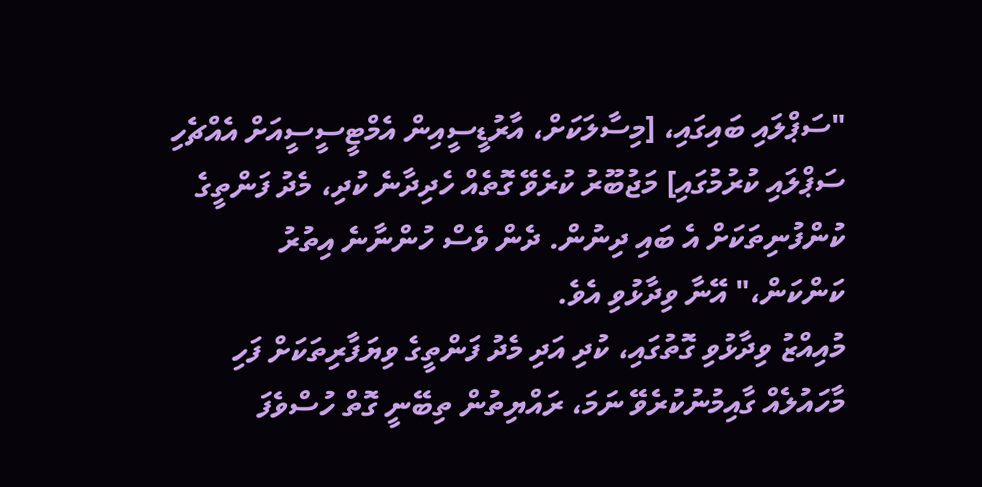"ސަޕްލައި ބައިގައި، [މިސާލަކަށް، އާރުޑީސީއިން އެމްޓީސީސީއަށް އެއްޗެހި ސަޕްލައި ކުރުމުގައި] މަޖުބޫރު ކުރެވޭ ގޮތެއް ހެދިދާނެ ކުދި، މެދު ފަންތީގެ ކުންފުނިތަކަށް އެ ބައި ދިނުން. ދެން ވެސް ހުންނާނެ އިތުރު ކަންކަން،" އޭނާ ވިދާޅުވި އެވެ.
މުއިއްޒު ވިދާޅުވި ގޮތުގައި، ކުދި އަދި މެދު ފަންތީގެ ވިޔަފާރިތަކަށް ފަހި މާހައުލެއް ގާއިމުނުކުރެވޭ ނަމަ، ރައްޔިތުން ތިބޭނީ ގޮތް ހުސްވެފަ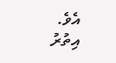އެވެ.
އިތުރު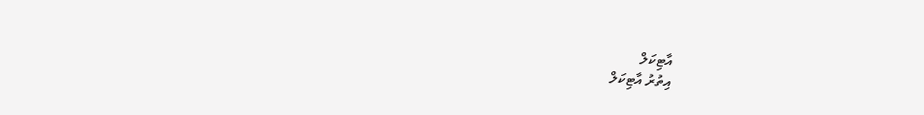އާޓިކަލް
އިތުރު އާޓިކަލް